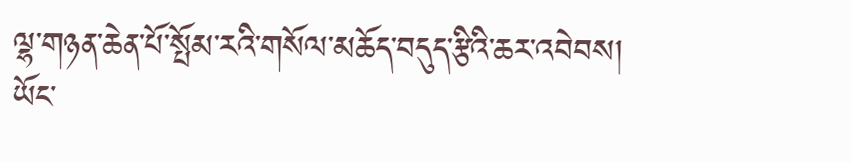ལྷ་གཉན་ཆེན་པོ་སྤོམ་རའི་གསོལ་མཆོད་བདུད་རྩིའི་ཆར་འབེབས།
ཡོང་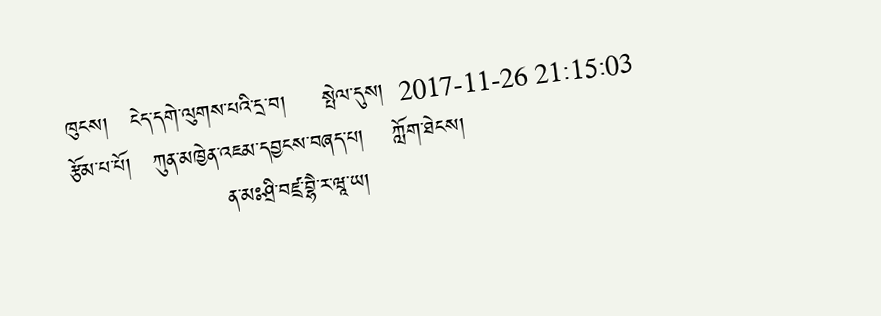ཁུངས།   ངེད་དགེ་ལུགས་པའི་དྲ་བ།     སྤེལ་དུས།  2017-11-26 21:15:03     རྩོམ་པ་པོ།   ཀུན་མཁྱེན་འཇམ་དབྱངས་བཞད་པ།    ཀློག་ཐེངས།
                     ན་མཿཤྲི་བཛྲ་བྷཻ་ར་ཝཱ་ཡ།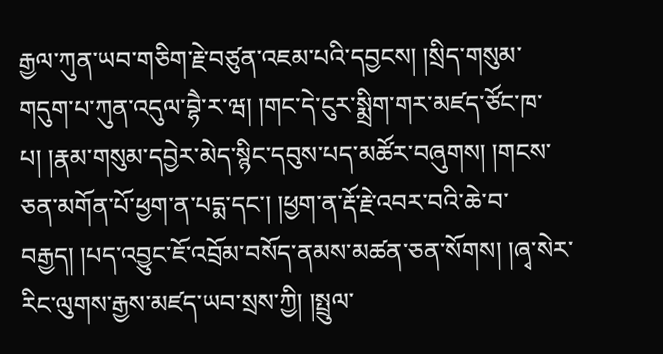རྒྱལ་ཀུན་ཡབ་གཅིག་རྗེ་བཙུན་འཇམ་པའི་དབྱངས། །སྲིད་གསུམ་གདུག་པ་ཀུན་འདུལ་བྷཻ་ར་ཝ། །གང་དེ་ངུར་སྨྲིག་གར་མཛད་ཙོང་ཁ་པ། །རྣམ་གསུམ་དབྱེར་མེད་སྙིང་དབུས་པད་མཚོར་བཞུགས། །གངས་ཅན་མགོན་པོ་ཕྱག་ན་པདྨ་དང་། །ཕྱག་ན་རྡོ་རྗེ་འབར་བའི་ཆེ་བ་བརྒྱད། །པད་འབྱུང་ཇོ་འབྲོམ་བསོད་ནམས་མཚན་ཅན་སོགས། །ཞྭ་སེར་རིང་ལུགས་རྒྱས་མཛད་ཡབ་སྲས་ཀྱི། །སྤྲུལ་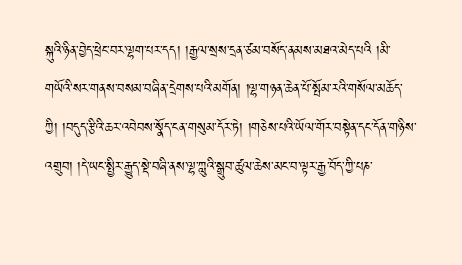སྐུའི་ཉིན་བྱེད་ཕྲེང་བར་ལྷག་པར་དད། །རྒྱལ་སྲས་དྲན་ཙམ་བསོད་ནམས་མཐའ་མེད་པའི །མི་གཡོའི་སར་གནས་བསམ་བཞིན་དྲེགས་པའི་མགོན། །ལྷ་གཉན་ཆེན་པོ་སྤོམ་རའི་གསོལ་མཆོད་ཀྱི། །བདུད་རྩིའི་ཆར་འབེབས་སྣོད་ངན་གསུམ་དོར་ཏེ། །གཅེས་པའི་ཡོལ་གོར་བསྟེན་དང་དོན་གཉིས་འགྲུབ། །དེ་ཡང་སྤྱིར་རྒྱུད་སྡེ་བཞི་ནས་ལྷ་ཀླུའི་སྒྲུབ་ཚུལ་ཆེས་མང་བ་ལྟར་རྒྱ་བོད་ཀྱི་པཎ་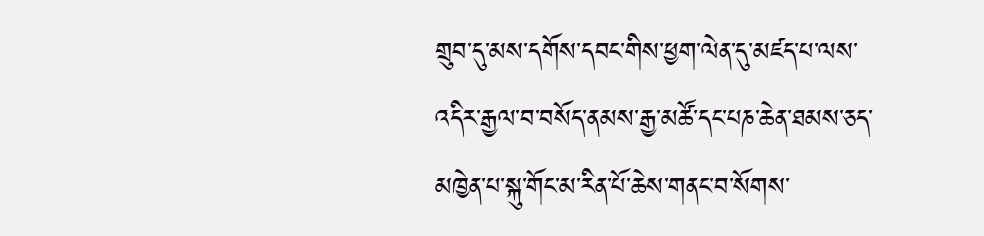གྲུབ་དུ་མས་དགོས་དབང་གིས་ཕྱག་ལེན་དུ་མཛད་པ་ལས་འདིར་རྒྱལ་བ་བསོད་ནམས་རྒྱ་མཚོ་དང་པཎ་ཆེན་ཐམས་ཅད་མཁྱེན་པ་སྐུ་གོང་མ་རིན་པོ་ཆེས་གནང་བ་སོགས་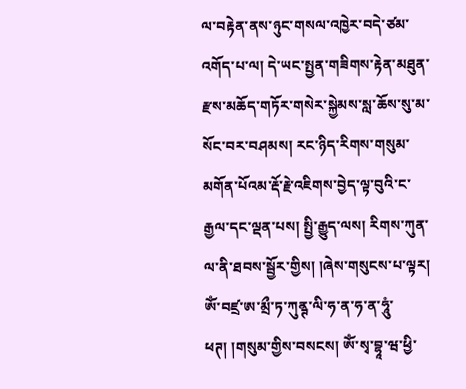ལ་བརྟེན་ནས་ཉུང་གསལ་འཁྱེར་བདེ་ཙམ་འགོད་པ་ལ། དེ་ཡང་སྤྱན་གཟིགས་རྟེན་མཐུན་རྫས་མཆོད་གཏོར་གསེར་སྐྱེམས་སླ་ཆོས་སུ་མ་སོང་བར་བཤམས། རང་ཉིད་རིགས་གསུམ་མགོན་པོའམ་རྡོ་རྗེ་འཇིགས་བྱེད་ལྟ་བུའི་ང་རྒྱལ་དང་ལྡན་པས། སྤྱི་རྒྱུད་ལས། རིགས་ཀུན་ལ་ནི་ཐབས་སྦྱོར་གྱིས། །ཞེས་གསུངས་པ་ལྟར། ཨོཾ་བཛྲ་ཨ་མྲྀ་ཏ་ཀུནྚ་ལི་ཧ་ན་ཧ་ན་ཧཱུཾ་ཕཊ། །གསུམ་གྱིས་བསངས། ཨོཾ་སྭ་བྷཱ་ཝ་ཕྱི་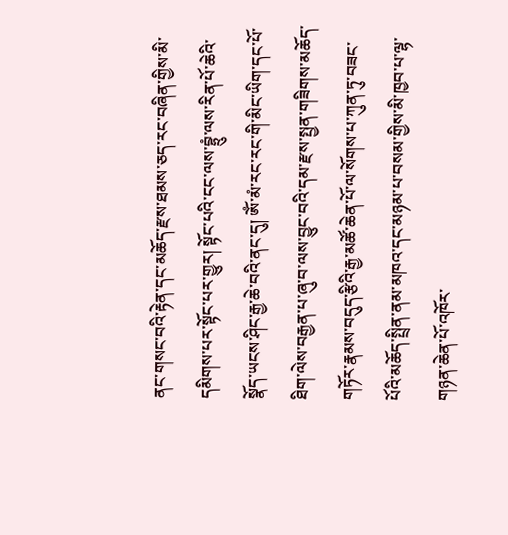ནང་གསང་བའི་རྟེན་དང་མཆོད་རྫས་ཐམས་ཅད་རང་བཞིན་གྱིས་མི་དམིགས་པར་སྟོང་པར་གྱུར། སྟོང་པའི་ངང་ལས་བྷྲུཾ་ལས་རིན་པོ་ཆེའི་སྣོད་ཡངས་ཤིང་རྒྱ་ཆེ་བའི་ནང་དུ། ཨོཾ་མཾ་རང་རང་གི་མིང་ཡིག་དང་པོ་ཐིག་ལེས་བརྒྱན་པ་ཞུ་བ་ལས་བྱུང་བའི་དམ་རྫས་སྤྱན་གཟིགས་མཆོད་གཏོར་རྣམས་བདུད་རྩིའི་རྒྱ་མཚོ་ཆེན་པོ་ལ་སོགས་པ་ཀུན་ཏུ་བཟང་པོའི་མཆོད་སྤྲིན་ནམ་མཁའ་དང་མཉམ་པ་བསམ་གྱིས་མི་ཁྱབ་པ་ལྷ་གཉན་ཆེན་པོ་འཁོར་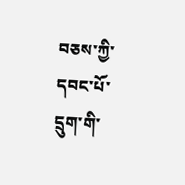བཅས་ཀྱི་དབང་པོ་དྲུག་གི་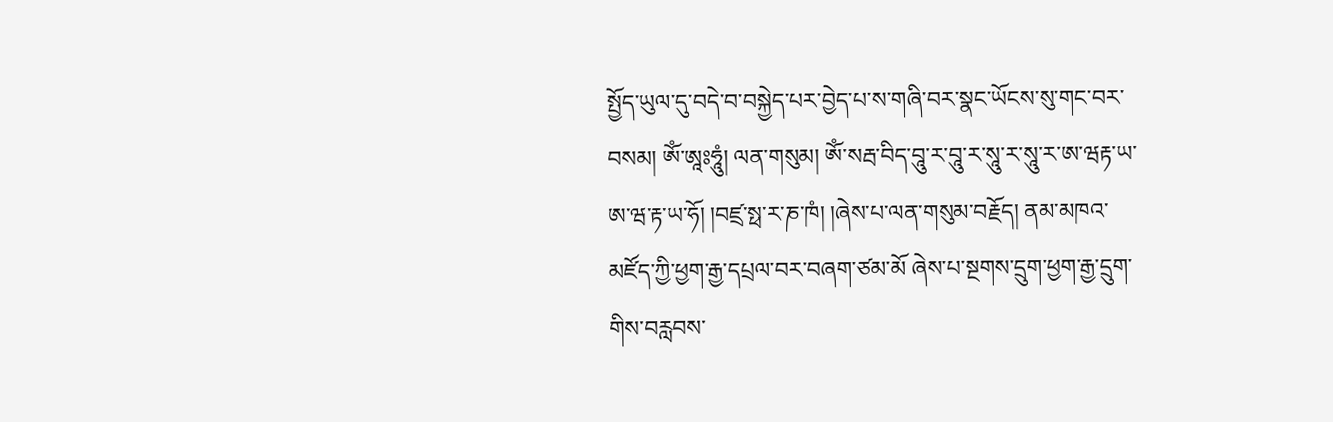སྤྱོད་ཡུལ་དུ་བདེ་བ་བསྐྱེད་པར་བྱེད་པ་ས་གཞི་བར་སྣང་ཡོངས་སུ་གང་བར་བསམ། ཨོཾ་ཨཱཿཧཱུཾ། ལན་གསུམ། ཨོཾ་སརྦ་བིད་བཱུ་ར་བཱུ་ར་སཱུ་ར་སཱུ་ར་ཨ་ཝརྟ་ཡ་ཨ་ཝ་རྟ་ཡ་ཧོ། །བཛྲ་སྥ་ར་ཎ་ཁཾ། །ཞེས་པ་ལན་གསུམ་བརྗོད། ནམ་མཁའ་མཛོད་ཀྱི་ཕྱག་རྒྱ་དཔྲལ་བར་བཞག་ཙམ་མོ ཞེས་པ་སྔགས་དྲུག་ཕྱག་རྒྱ་དྲུག་གིས་བརླབས་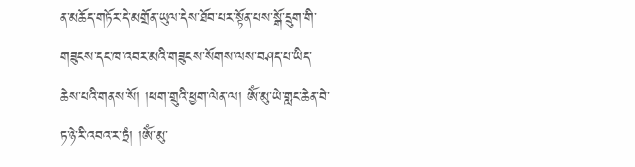ན་མཆོད་གཏོར་དེ་མགྲོན་ཡུལ་དེས་ཐོབ་པར་སྟོན་པས་སྒོ་དྲུག་གི་གཟུངས་དང་ཁ་འབར་མའི་གཟུངས་སོགས་ལས་བཤད་པ་ཡིད་ཆེས་པའི་གནས་སོ། །ཕག་གྲུའི་ཕྱག་ལེན་ལ། ཨོཾ་མུ་ཡེ་གླང་ཆེན་བེ་ཏ་ཉེ་རི་འབའ་ར་ཏྲཾ། །ཨོཾ་མུ་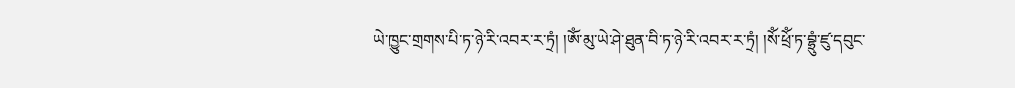ཡེ་ཁྱུང་གྲགས་པི་ཏ་ཉེ་རི་འབར་ར་ཏྲཾ། །ཨོཾ་མུ་ཡེ་ཤེ་ཐུན་བི་ཏ་ཉེ་རི་འབར་ར་ཏྲཾ། །སོཾ་ཕྲོཾ་ཏ་བྷྲུཾ་ཛུ་དབུང་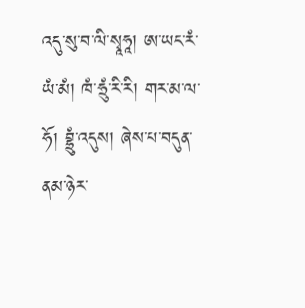འདུ་སུ་བ་ལི་སྭཱཧཱ། ཨ་ཡང་རཾ་ཡཾ་མཾ། ཁཾ་ཧྲུཾ་རི་རི། གར་མ་ལ་ཧོ། བྷྲུཾ་འདུས། ཞེས་པ་བདུན་ནམ་ཉེར་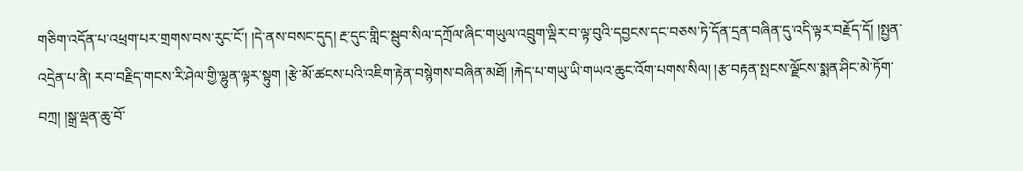གཅིག་འདོན་པ་འཕྲག་པར་གྲགས་བས་རུང་ངོ་། །དེ་ནས་བསང་དུད། རྔ་དུང་གླིང་སྦུབ་སིལ་དཀྲོལ་ཞིང་གཡུལ་འབྲུག་ལྡིར་བ་ལྟ་བུའི་དབྱངས་དང་བཅས་ཏེ་དོན་དྲན་བཞིན་དུ་འདི་ལྟར་བརྗོད་དོ། །སྤྱན་འདྲེན་པ་ནི། རབ་བརྗིད་གངས་རི་ཤེལ་གྱི་ལྷུན་ལྟར་སྟུག །རྩེ་མོ་ཚངས་པའི་འཇིག་རྟེན་བསྙེགས་བཞིན་མཐོ། །རྐེད་པ་གཡུ་ཡི་གཡའ་ཆུང་འོག་པགས་སིལ། །རྩ་བརྟན་སྤངས་ལྗོངས་སྨན་ཤིང་མེ་ཏོག་བཀྲ། །སྒྲ་ལྡན་ཆུ་བོ་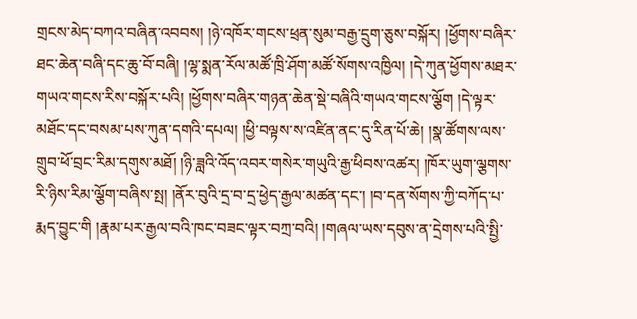གྲངས་མེད་བཀའ་བཞིན་འབབས། །ཉེ་འཁོར་གངས་ཕྲན་སུམ་བརྒྱ་དྲུག་ཅུས་བསྐོར། །ཕྱོགས་བཞིར་ཐང་ཆེན་བཞི་དང་ཆུ་བོ་བཞི། །ལྷ་སྨན་རོལ་མཚོ་ཁྲི་ཤོག་མཚོ་སོགས་འཁྱིལ། །དེ་ཀུན་ཕྱོགས་མཐར་གཡའ་གངས་རིས་བསྐོར་པའི། །ཕྱོགས་བཞིར་གཉན་ཆེན་སྡེ་བཞིའི་གཡའ་གངས་ལྕོག །དེ་ལྟར་མཐོང་དང་བསམ་པས་ཀུན་དགའི་དཔལ། །ཕྱི་བལྟས་ས་འཛིན་ནང་དུ་རིན་པོ་ཆེ། །སྣ་ཚོགས་ལས་གྲུབ་ཕོ་བྲང་རིམ་དགུས་མཐོ། །ཉི་ཟླའི་འོད་འབར་གསེར་གཡུའི་རྒྱ་ཕིབས་འཚར། །ཁོར་ཡུག་ལྕགས་རི་ཉིས་རིམ་ལྕོག་བཞིས་སྤ། །ནོར་བུའི་དྲ་བ་དྲ་ཕྱེད་རྒྱལ་མཚན་དང་། །བ་དན་སོགས་ཀྱི་བཀོད་པ་རྨད་བྱུང་གི །རྣམ་པར་རྒྱལ་བའི་ཁང་བཟང་ལྟར་བཀྲ་བའི། །གཞལ་ཡས་དབུས་ན་དྲེགས་པའི་སྤྱི་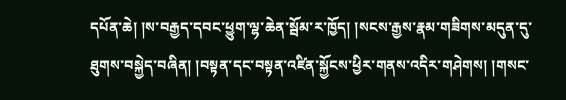དཔོན་ཆེ། །ས་བརྒྱད་དབང་ཕྱུག་ལྷ་ཆེན་སྦོམ་ར་ཁྱོད། །སངས་རྒྱས་རྣམ་གཟིགས་མདུན་དུ་ཐུགས་བསྐྱེད་བཞིན། །བསྟན་དང་བསྟན་འཛིན་སྐྱོངས་ཕྱིར་གནས་འདིར་གཤེགས། །གསང་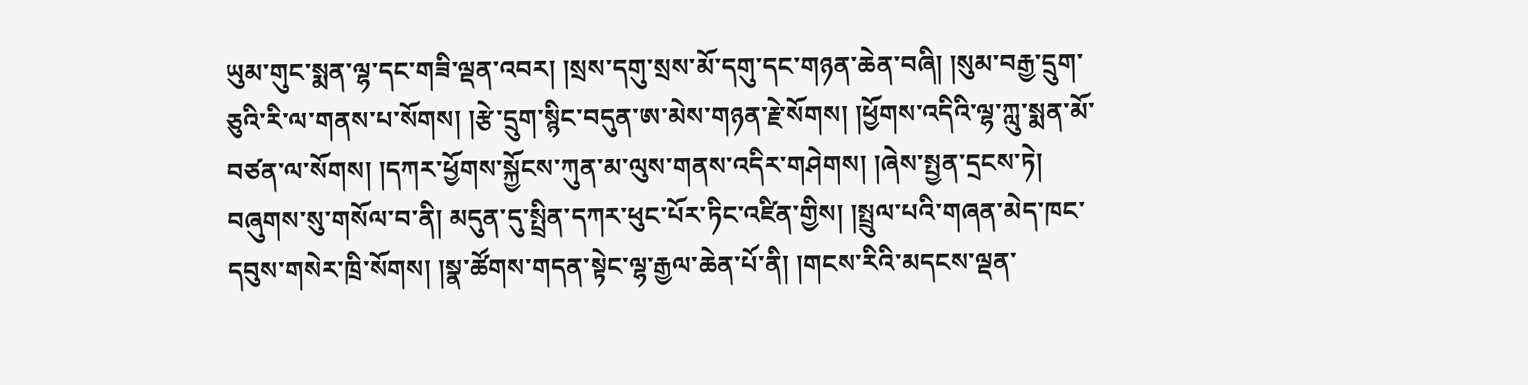ཡུམ་གུང་སྨན་ལྷ་དང་གཟི་ལྡན་འབར། །སྲས་དགུ་སྲས་མོ་དགུ་དང་གཉན་ཆེན་བཞི། །སུམ་བརྒྱ་དྲུག་ཅུའི་རི་ལ་གནས་པ་སོགས། །རྩེ་དྲུག་སྙིང་བདུན་ཨ་མེས་གཉན་རྗེ་སོགས། །ཕྱོགས་འདིའི་ལྷ་ཀླུ་སྨན་མོ་བཙན་ལ་སོགས། །དཀར་ཕྱོགས་སྐྱོངས་ཀུན་མ་ལུས་གནས་འདིར་གཤེགས། །ཞེས་སྤྱན་དྲངས་ཏེ། བཞུགས་སུ་གསོལ་བ་ནི། མདུན་དུ་སྤྲིན་དཀར་ཕུང་པོར་ཏིང་འཛིན་གྱིས། །སྤྲུལ་པའི་གཞན་མེད་ཁང་དབུས་གསེར་ཁྲི་སོགས། །སྣ་ཚོགས་གདན་སྟེང་ལྷ་རྒྱལ་ཆེན་པོ་ནི། །གངས་རིའི་མདངས་ལྡན་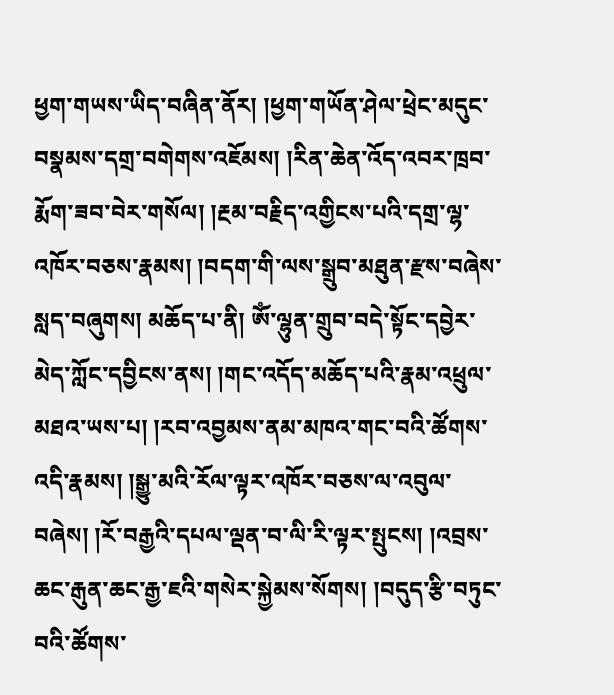ཕྱག་གཡས་ཡིད་བཞིན་ནོར། །ཕྱག་གཡོན་ཤེལ་ཕྲེང་མདུང་བསྣམས་དགྲ་བགེགས་འཇོམས། །རིན་ཆེན་འོད་འབར་ཁྲབ་རྨོག་ཟབ་བེར་གསོལ། །རྔམ་བརྗིད་འགྱིངས་པའི་དགྲ་ལྷ་འཁོར་བཅས་རྣམས། །བདག་གི་ལས་སྒྲུབ་མཐུན་རྫས་བཞེས་སླད་བཞུགས། མཆོད་པ་ནི། ཨོཾ་ལྷུན་གྲུབ་བདེ་སྟོང་དབྱེར་མེད་ཀློང་དབྱིངས་ནས། །གང་འདོད་མཆོད་པའི་རྣམ་འཕྲུལ་མཐའ་ཡས་པ། །རབ་འབྱམས་ནམ་མཁའ་གང་བའི་ཚོགས་འདི་རྣམས། །སྒྱུ་མའི་རོལ་ལྟར་འཁོར་བཅས་ལ་འབུལ་བཞེས། །རོ་བརྒྱའི་དཔལ་ལྡན་བ་ལི་རི་ལྟར་སྤུངས། །འབྲས་ཆང་རྒུན་ཆང་རྒྱ་ཇའི་གསེར་སྐྱེམས་སོགས། །བདུད་རྩི་བཏུང་བའི་ཚོགས་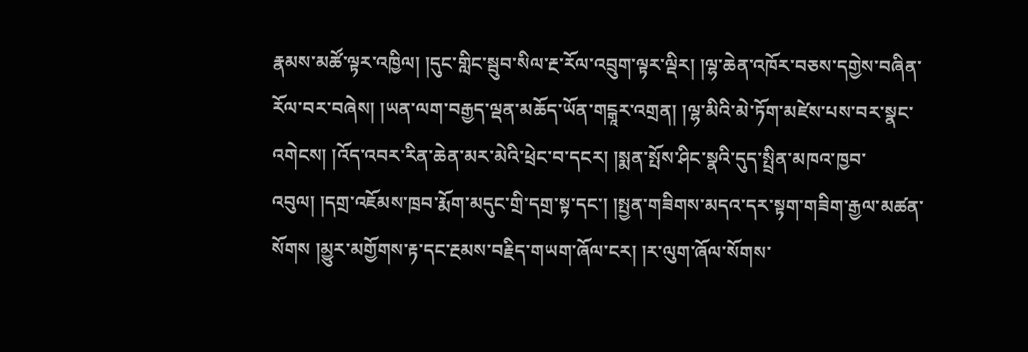རྣམས་མཚོ་ལྟར་འཁྱིལ། །དུང་གླིང་སྦུབ་སིལ་རྔ་རོལ་འབྲུག་ལྟར་ལྡིར། །ལྷ་ཆེན་འཁོར་བཅས་དགྱེས་བཞིན་རོལ་བར་བཞེས། །ཡན་ལག་བརྒྱད་ལྡན་མཆོད་ཡོན་གངྒཱར་འགྲན། །ལྷ་མིའི་མེ་ཏོག་མཛེས་པས་བར་སྣང་འགེངས། །འོད་འབར་རིན་ཆེན་མར་མེའི་ཕྲེང་བ་དངར། །སྨན་སྤོས་ཤིང་སྣའི་དུད་སྤྲིན་མཁའ་ཁྱབ་འབུལ། །དགྲ་འཇོམས་ཁྲབ་རྨོག་མདུང་གྲི་དགྲ་སྟ་དང་། །སྤྱན་གཟིགས་མདའ་དར་སྟག་གཟིག་རྒྱལ་མཚན་སོགས །མྱུར་མགྱོགས་རྟ་དང་རྔམས་བརྗིད་གཡག་ཞོལ་ངར། །ར་ལུག་ཞོལ་སོགས་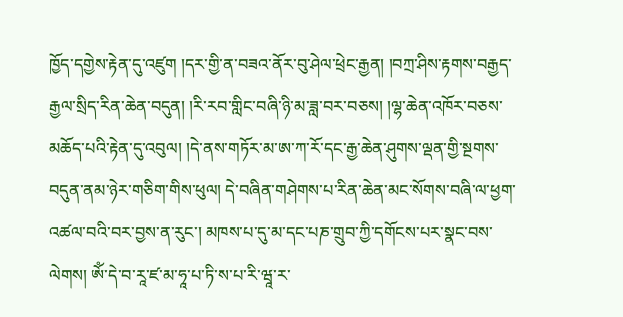ཁྱོད་དགྱེས་རྟེན་དུ་འཛུག །དར་གྱི་ན་བཟའ་ནོར་བུ་ཤེལ་ཕྲེང་རྒྱན། །བཀྲ་ཤིས་རྟགས་བརྒྱད་རྒྱལ་སྲིད་རིན་ཆེན་བདུན། །རི་རབ་གླིང་བཞི་ཉི་མ་ཟླ་བར་བཅས། །ལྷ་ཆེན་འཁོར་བཅས་མཆོད་པའི་རྟེན་དུ་འབུལ། །དེ་ནས་གཏོར་མ་ཨ་ཀ་རོ་དང་རྒྱ་ཆེན་ཤུགས་ལྡན་གྱི་སྔགས་བདུན་ནམ་ཉེར་གཅིག་གིས་ཕུལ། དེ་བཞིན་གཤེགས་པ་རིན་ཆེན་མང་སོགས་བཞི་ལ་ཕྱག་འཚལ་བའི་བར་བྱས་ན་རུང་། མཁས་པ་དུ་མ་དང་པཎ་གྲུབ་ཀྱི་དགོངས་པར་སྣང་བས་ལེགས། ཨོཾ་དེ་བ་རཱ་ཛ་མ་ཧཱ་པ་ཏི་ས་པ་རི་ཝཱ་ར་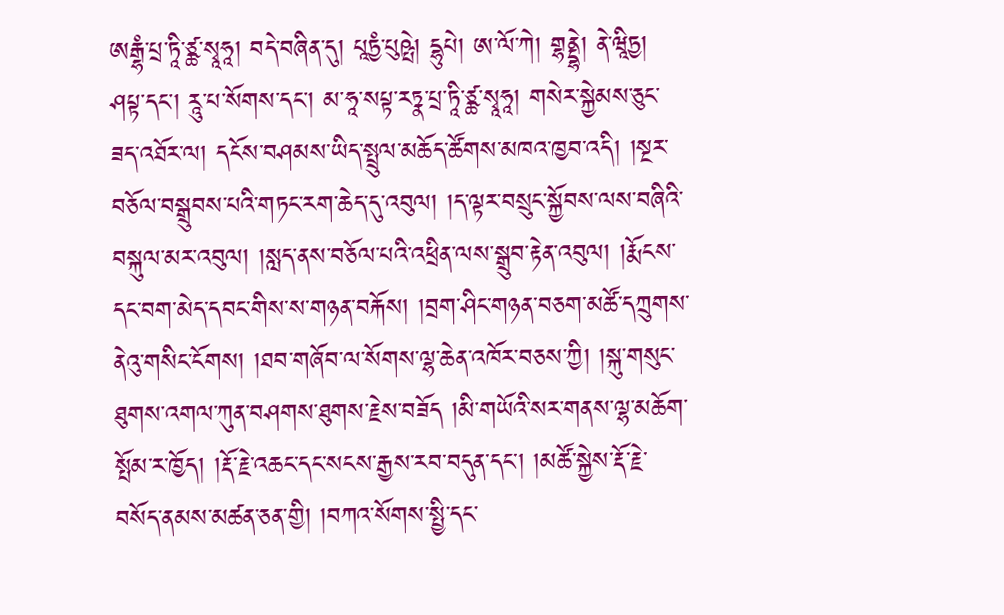ཨརྒྷཾ་པྲ་ཏཱི་ཙྪ་སྭཱཧཱ། བདེ་བཞིན་དུ། པཱཏྱཾ་པུཥྤེ། དྷུཔེ། ཨ་ལོ་ཀེ། གྷནྡྷེ། ནེ་ཝཱིཏྱ། ཤཔྟ་དང་། རཱུ་པ་སོགས་དང་། མ་ཧཱ་སཔྟ་རཏྣ་པྲ་ཏཱི་ཙྪ་སྭཱཧཱ། གསེར་སྐྱེམས་ཅུང་ཟད་འཐོར་ལ། དངོས་བཤམས་ཡིད་སྤྲུལ་མཆོད་ཚོགས་མཁའ་ཁྱབ་འདི། །སྔར་བཅོལ་བསྒྲུབས་པའི་གཏང་རག་ཆེད་དུ་འབུལ། །ད་ལྟར་བསྲུང་སྐྱོབས་ལས་བཞིའི་བསྐུལ་མར་འབུལ། །སླད་ནས་བཅོལ་པའི་འཕྲིན་ལས་སྒྲུབ་རྟེན་འབུལ། །རྨོངས་དང་བག་མེད་དབང་གིས་ས་གཉན་བརྐོས། །བྲག་ཤིང་གཉན་བཅག་མཚོ་དཀྲུགས་ནེའུ་གསིང་ངོགས། །ཐབ་གཞོབ་ལ་སོགས་ལྷ་ཆེན་འཁོར་བཅས་ཀྱི། །སྐུ་གསུང་ཐུགས་འགལ་ཀུན་བཤགས་ཐུགས་རྗེས་བཟོད །མི་གཡོའི་སར་གནས་ལྷ་མཆོག་སྤོམ་ར་ཁྱོད། །རྡོ་རྗེ་འཆང་དང་སངས་རྒྱས་རབ་བདུན་དང་། །མཚོ་སྐྱེས་རྡོ་རྗེ་བསོད་ནམས་མཚན་ཅན་གྱི། །བཀའ་སོགས་སྤྱི་དང་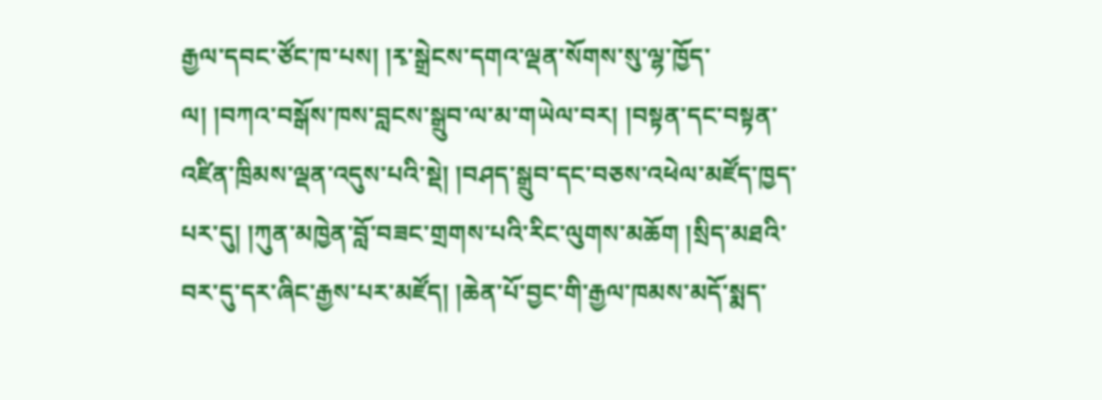རྒྱལ་དབང་ཙོང་ཁ་པས། །རྭ་སྒྲེངས་དགའ་ལྡན་སོགས་སུ་ལྷ་ཁྱོད་ལ། །བཀའ་བསྒོས་ཁས་བླངས་སྒྲུབ་ལ་མ་གཡེལ་བར། །བསྟན་དང་བསྟན་འཛིན་ཁྲིམས་ལྡན་འདུས་པའི་སྡེ། །བཤད་སྒྲུབ་དང་བཅས་འཕེལ་མཛོད་ཁྱད་པར་དུ། །ཀུན་མཁྱེན་བློ་བཟང་གྲགས་པའི་རིང་ལུགས་མཆོག །སྲིད་མཐའི་བར་དུ་དར་ཞིང་རྒྱས་པར་མཛོད། །ཆེན་པོ་བྱང་གི་རྒྱལ་ཁམས་མདོ་སྨད་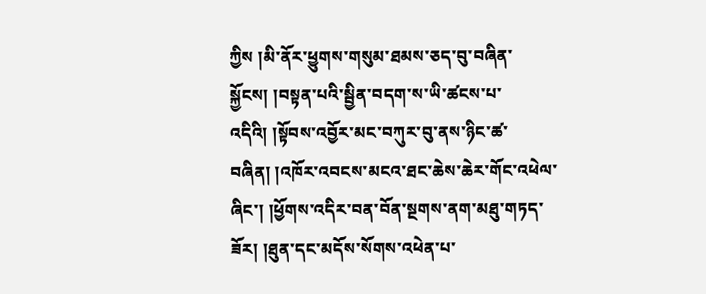ཀྱིས །མི་ནོར་ཕྱུགས་གསུམ་ཐམས་ཅད་བུ་བཞིན་སྐྱོངས། །བསྟན་པའི་སྦྱིན་བདག་ས་ཡི་ཚངས་པ་འདིའི། །སྟོབས་འབྱོར་མང་བཀུར་བུ་ནས་ཉིང་ཚ་བཞིན། །འཁོར་འབངས་མངའ་ཐང་ཆེས་ཆེར་གོང་འཕེལ་ཞིང་། །ཕྱོགས་འདིར་བན་བོན་སྔགས་ནག་མཐུ་གཏད་ཟོར། །ཐུན་དང་མདོས་སོགས་འཕེན་པ་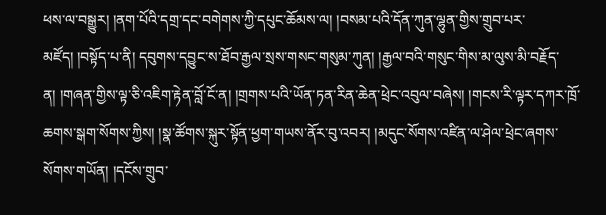ཕས་ལ་བསྒྱུར། །ནག་པོའི་དགྲ་དང་བགེགས་ཀྱི་དཔུང་ཆོམས་ལ། །བསམ་པའི་དོན་ཀུན་ལྷུན་གྱིས་གྲུབ་པར་མཛོད། །བསྟོད་པ་ནི། དབུགས་དབྱུང་ས་ཐོབ་རྒྱལ་སྲས་གསང་གསུམ་ཀུན། །རྒྱལ་བའི་གསུང་གིས་མ་ལུས་མི་བརྗོད་ན། །གཞན་གྱིས་ལྟ་ཅི་འཇིག་རྟེན་བློ་ངོ་ན། །གྲགས་པའི་ཡོན་ཏན་རིན་ཆེན་ཕྲེང་འབུལ་བཞེས། །གངས་རི་ལྟར་དཀར་ཁྲོ་ཆགས་སྒག་སོགས་ཀྱིས། །སྣ་ཚོགས་སྐུར་སྟོན་ཕྱག་གཡས་ནོར་བུ་འབར། །མདུང་སོགས་འཛིན་ལ་ཤེལ་ཕྲེང་ཞགས་སོགས་གཡོན། །དངོས་གྲུབ་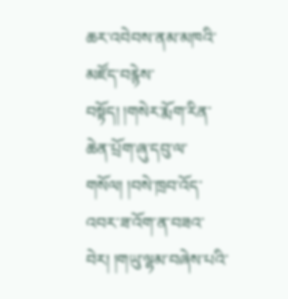ཆར་འབེབས་ནམ་མཁའི་མཛོད་བརྙེས་བསྟོད། །གསེར་རྨོག་རིན་ཆེན་པྲོག་ཞུ་དབུ་ལ་གསོལ། །བསེ་ཁྲབ་འོད་འབར་ཟ་འོག་ན་བཟའ་བེར། །གཡུ་ལྷམ་བཞེས་པའི་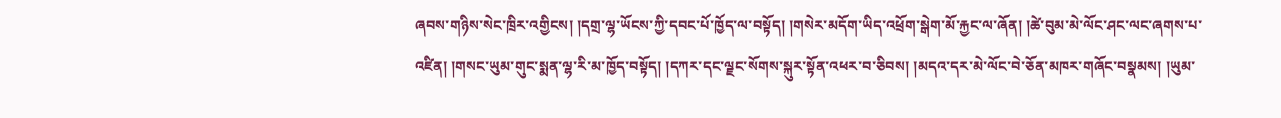ཞབས་གཉིས་སེང་ཁྲིར་འགྱིངས། །དགྲ་ལྷ་ཡོངས་ཀྱི་དབང་པོ་ཁྱོད་ལ་བསྟོད། །གསེར་མདོག་ཡིད་འཕྲོག་སྒེག་མོ་རྐྱང་ལ་ཞོན། །ཚེ་བུམ་མེ་ལོང་ཤང་ལང་ཞགས་པ་འཛིན། །གསང་ཡུམ་གུང་སྨན་ལྷ་རི་མ་ཁྱོད་བསྟོད། །དཀར་དང་ལྗང་སོགས་སྐུར་སྟོན་འཕར་བ་ཅིབས། །མདའ་དར་མེ་ལོང་བེ་ཅོན་མཁར་གཞོང་བསྣམས། །ཡུམ་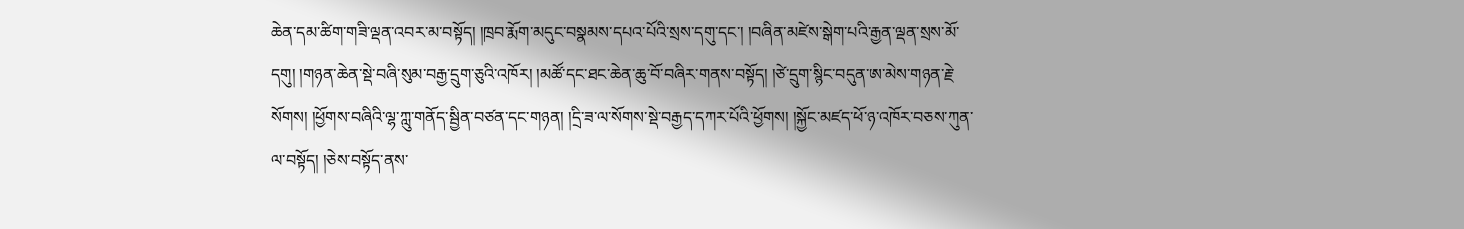ཆེན་དམ་ཚིག་གཟི་ལྡན་འབར་མ་བསྟོད། །ཁྲབ་རྨོག་མདུང་བསྣམས་དཔའ་པོའི་སྲས་དགུ་དང་། །བཞིན་མཛེས་སྒེག་པའི་རྒྱན་ལྡན་སྲས་མོ་དགུ། །གཉན་ཆེན་སྡེ་བཞི་སུམ་བརྒྱ་དྲུག་ཅུའི་འཁོར། །མཚོ་དང་ཐང་ཆེན་ཆུ་བོ་བཞིར་གནས་བསྟོད། །ཙེ་དྲུག་སྙིང་བདུན་ཨ་མེས་གཉན་རྗེ་སོགས། །ཕྱོགས་བཞིའི་ལྷ་ཀླུ་གནོད་སྦྱིན་བཙན་དང་གཉན། །དྲི་ཟ་ལ་སོགས་སྡེ་བརྒྱད་དཀར་པོའི་ཕྱོགས། །སྐྱོང་མཛད་ཕོ་ཉ་འཁོར་བཅས་ཀུན་ལ་བསྟོད། །ཅེས་བསྟོད་ནས་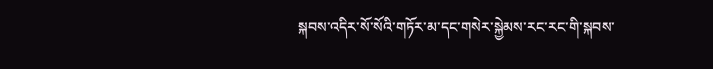སྐབས་འདིར་སོ་སོའི་གཏོར་མ་དང་གསེར་སྐྱེམས་རང་རང་གི་སྐབས་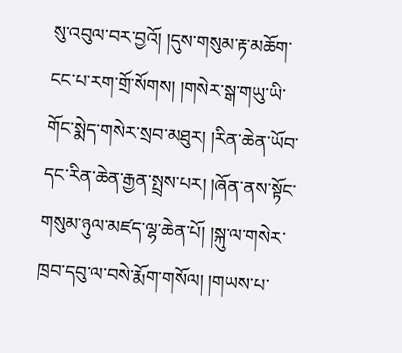སུ་འབུལ་བར་བྱའོ། །དུས་གསུམ་རྟ་མཆོག་ངང་པ་རག་གྲོ་སོགས། །གསེར་སྒ་གཡུ་ཡི་གོང་སྨེད་གསེར་སྲབ་མཐུར། །རིན་ཆེན་ཡོབ་དང་རིན་ཆེན་རྒྱན་སྤྲས་པར། །ཞོན་ནས་སྟོང་གསུམ་ཉུལ་མཛད་ལྷ་ཆེན་པོ། །སྐུ་ལ་གསེར་ཁྲབ་དབུ་ལ་བསེ་རྨོག་གསོལ། །གཡས་པ་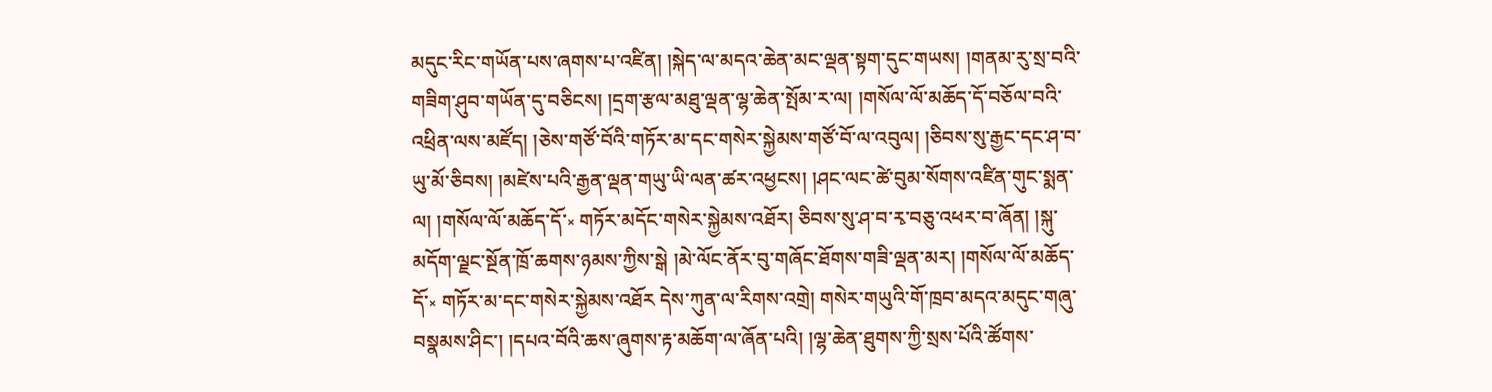མདུང་རིང་གཡོན་པས་ཞགས་པ་འཛིན། །སྐེད་ལ་མདའ་ཆེན་མང་ལྡན་སྟག་དུང་གཡས། །གནམ་རུ་སྲ་བའི་གཟིག་ཤུབ་གཡོན་དུ་བཅིངས། །དྲག་རྩལ་མཐུ་ལྡན་ལྷ་ཆེན་སྤོམ་ར་ལ། །གསོལ་ལོ་མཆོད་དོ་བཅོལ་བའི་འཕྲིན་ལས་མཛོད། །ཅེས་གཙོ་བོའི་གཏོར་མ་དང་གསེར་སྐྱེམས་གཙོ་བོ་ལ་འབུལ། །ཅིབས་སུ་རྒྱང་དང་ཤ་བ་ཡུ་མོ་ཅིབས། །མཛེས་པའི་རྒྱན་ལྡན་གཡུ་ཡི་ལན་ཚར་འཕྱངས། །ཤང་ལང་ཚེ་བུམ་སོགས་འཛིན་གུང་སྨན་ལ། །གསོལ་ལོ་མཆོད་དོ་༝ གཏོར་མདོང་གསེར་སྐྱེམས་འཐོར། ཅིབས་སུ་ཤ་བ་རྭ་བཅུ་འཕར་བ་ཞོན། །སྐུ་མདོག་ལྗང་སྔོན་ཁྲོ་ཆགས་ཉམས་ཀྱིས་སྒེ །མེ་ལོང་ནོར་བུ་གཞོང་ཐོགས་གཟི་ལྡན་མར། །གསོལ་ལོ་མཆོད་དོ་༝ གཏོར་མ་དང་གསེར་སྐྱེམས་འཐོར དེས་ཀུན་ལ་རིགས་འགྲེ། གསེར་གཡུའི་གོ་ཁྲབ་མདའ་མདུང་གཞུ་བསྣམས་ཤིང་། །དཔའ་བོའི་ཆས་ཞུགས་རྟ་མཆོག་ལ་ཞོན་པའི། །ལྷ་ཆེན་ཐུགས་ཀྱི་སྲས་པོའི་ཚོགས་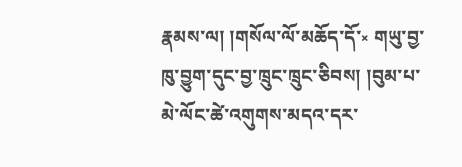རྣམས་ལ། །གསོལ་ལོ་མཆོད་དོ་༝ གཡུ་བྱ་ཁུ་བྱུག་དུང་བྱ་ཁྲུང་ཁྲུང་ཅིབས། །བུམ་པ་མེ་ལོང་ཚེ་འགུགས་མདའ་དར་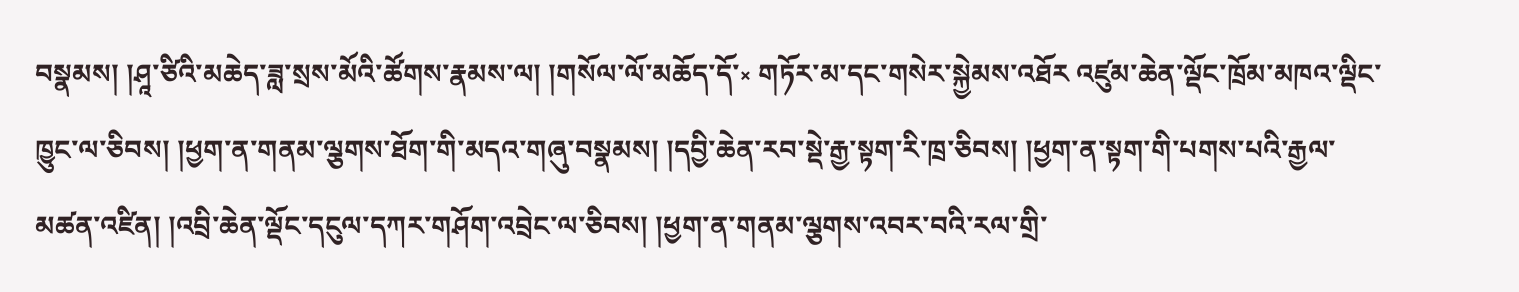བསྣམས། །ཤཱ་ཙིའི་མཆེད་ཟླ་སྲས་མོའི་ཚོགས་རྣམས་ལ། །གསོལ་ལོ་མཆོད་དོ་༝ གཏོར་མ་དང་གསེར་སྐྱེམས་འཐོར འཛུམ་ཆེན་ལྡོང་ཁྲོམ་མཁའ་ལྡིང་ཁྱུང་ལ་ཅིབས། །ཕྱག་ན་གནམ་ལྕགས་ཐོག་གི་མདའ་གཞུ་བསྣམས། །དབྱི་ཆེན་རབ་སྡེ་རྒྱ་སྟག་རི་ཁྲ་ཅིབས། །ཕྱག་ན་སྟག་གི་པགས་པའི་རྒྱལ་མཚན་འཛིན། །འབྲི་ཆེན་ལྡོང་དངུལ་དཀར་གཤོག་འབྲེང་ལ་ཅིབས། །ཕྱག་ན་གནམ་ལྕགས་འབར་བའི་རལ་གྲི་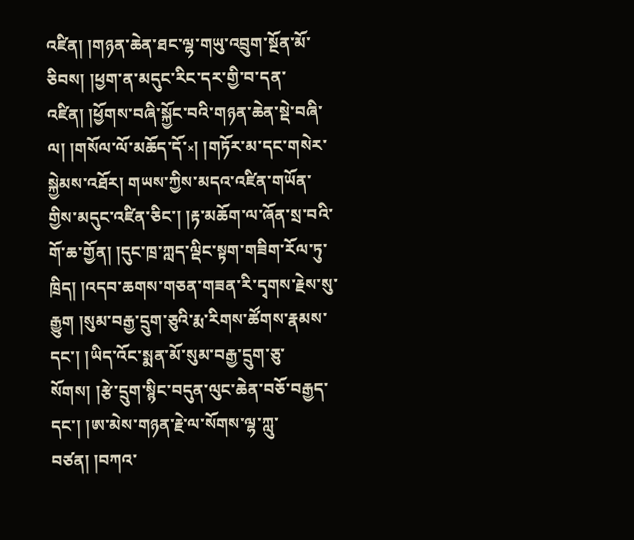འཛིན། །གཉན་ཆེན་ཐང་ལྷ་གཡུ་འབྲུག་སྔོན་མོ་ཅིབས། །ཕྱག་ན་མདུང་རིང་དར་གྱི་བ་དན་འཛིན། །ཕྱོགས་བཞི་སྐྱོང་བའི་གཉན་ཆེན་སྡེ་བཞི་ལ། །གསོལ་ལོ་མཆོད་དོ་༝། །གཏོར་མ་དང་གསེར་སྐྱེམས་འཐོར། གཡས་ཀྱིས་མདའ་འཛིན་གཡོན་གྱིས་མདུང་འཛིན་ཅིང་། །རྟ་མཆོག་ལ་ཞོན་སྲ་བའི་གོ་ཆ་གྱོན། །དུང་ཁྲ་ཀླད་ལྡིང་སྟག་གཟིག་རོལ་ཏུ་ཁྲིད། །འདབ་ཆགས་གཅན་གཟན་རི་དྭགས་རྗེས་སུ་རྒྱུག །སུམ་བརྒྱ་དྲུག་ཅུའི་རྨ་རིགས་ཚོགས་རྣམས་དང་། །ཡིད་འོང་སྨན་མོ་སུམ་བརྒྱ་དྲུག་ཅུ་སོགས། །རྩེ་དྲུག་སྙིང་བདུན་ལུང་ཆེན་བཅོ་བརྒྱད་དང་། །ཨ་མེས་གཉན་རྗེ་ལ་སོགས་ལྷ་ཀླུ་བཙན། །བཀའ་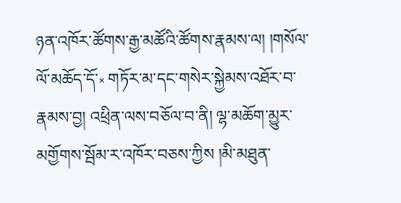ཉན་འཁོར་ཚོགས་རྒྱ་མཚོའི་ཚོགས་རྣམས་ལ། །གསོལ་ལོ་མཆོད་དོ་༝ གཏོར་མ་དང་གསེར་སྐྱེམས་འཐོར་བ་རྣམས་བྱ། འཕྲིན་ལས་བཅོལ་བ་ནི། ལྷ་མཆོག་མྱུར་མགྱོགས་སྦོམ་ར་འཁོར་བཅས་ཀྱིས །མི་མཐུན་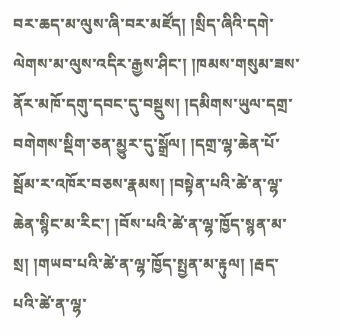བར་ཆད་མ་ལུས་ཞི་བར་མཛོད། །སྲིད་ཞིའི་དགེ་ལེགས་མ་ལུས་འདིར་རྒྱས་ཤིང་། །ཁམས་གསུམ་ཟས་ནོར་མཁོ་དགུ་དབང་དུ་བསྡུས། །དམིགས་ཡུལ་དགྲ་བགེགས་སྡིག་ཅན་མྱུར་དུ་སྒྲོལ། །དགྲ་ལྷ་ཆེན་པོ་སྦོམ་ར་འཁོར་བཅས་རྣམས། །བསྟེན་པའི་ཚེ་ན་ལྷ་ཆེན་སྙིང་མ་རིང་། །བོས་པའི་ཚེ་ན་ལྷ་ཁྱོད་སྙན་མ་སྲ། །གཡབ་པའི་ཚེ་ན་ལྷ་ཁྱོད་སྤྱན་མ་རྟུལ། །རྦད་པའི་ཚེ་ན་ལྷ་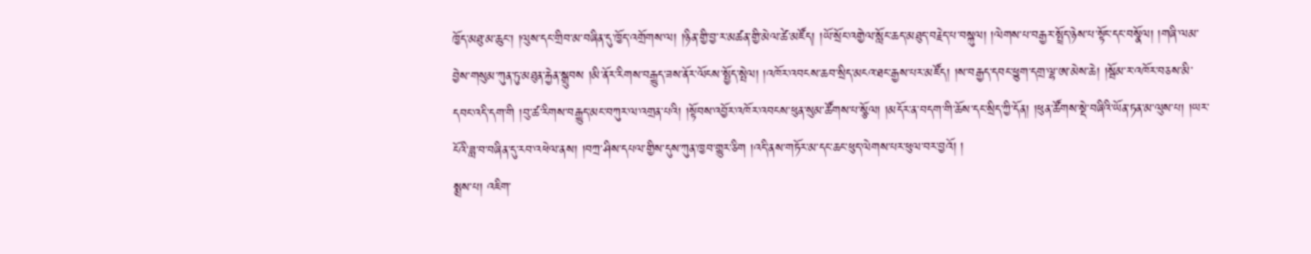ཁྱོད་མཐུ་མ་ཆུང་། །ལུས་དང་གྲིབ་མ་བཞིན་དུ་ཁྱོད་འགྲོགས་ལ། །ཉིན་གྱི་བྱ་ར་མཚན་གྱི་མེལ་ཚེ་མཛོད། །ཡོ་སྲོང་འགྱེལ་སློང་ཆད་མཐུད་བརྗེད་པ་བསྐུལ། །ལེགས་པ་བརྒྱར་སྤྲོད་ཉེས་པ་སྟོང་དང་བསྣོལ། །གཞི་ལམ་བྱེས་གསུམ་ཀུན་ཏུ་མཐུན་རྐྱེན་སྒྲུབས །མི་ནོར་རིགས་བརྒྱུད་ཟས་ནོར་ལོངས་སྤྱོད་སྤེལ། །འཁོར་འབངས་ཆབ་སྲིད་མངའ་ཐང་རྒྱས་པར་མཛོད། །ས་བརྒྱད་དབང་ཕྱུག་དགྲ་ལྷ་ཨ་མེས་ཆེ། །སྦོམ་ར་འཁོར་བཅས་མི་དབང་འདི་དག་གི །བུ་ཚ་རིགས་བརྒྱུད་མང་བཀུར་ལ་འགྲན་པའི། །སྟོབས་འབྱོར་འཁོར་འབངས་ཕུན་སུམ་ཚོགས་པ་སྩོལ། །མདོར་ན་བདག་གི་ཆོས་དང་སྲིད་ཀྱི་དོན། །ཕུན་ཚོགས་སྡེ་བཞིའི་ཡོན་ཏན་མ་ལུས་པ། །ཡར་ངོའི་ཟླ་བ་བཞིན་དུ་རབ་འཕེལ་ནས། །བཀྲ་ཤིས་དཔལ་གྱིས་དུས་ཀུན་ཁྱབ་གྱུར་ཅིག །འདི་ནས་གཏོར་མ་དང་ཆང་ཕུད་ལེགས་པར་ཕུལ་བར་བྱའོ། །
སྨྲས་པ། འཇིག་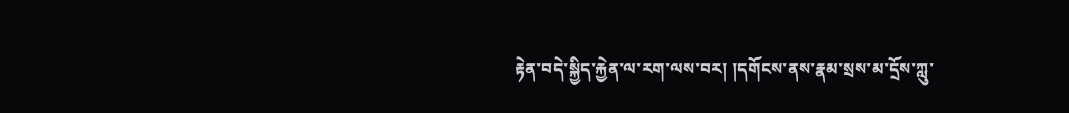རྟེན་བདེ་སྐྱིད་རྐྱེན་ལ་རག་ལས་བར། །དགོངས་ནས་རྣམ་སྲས་མ་དྲོས་ཀླུ་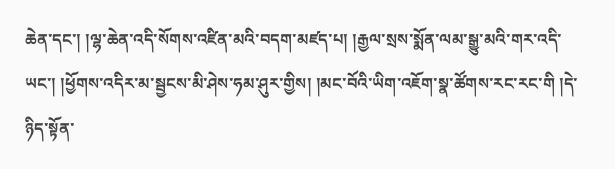ཆེན་དང་། །ལྷ་ཆེན་འདི་སོགས་འཛིན་མའི་བདག་མཛད་པ། །རྒྱལ་སྲས་སྨོན་ལམ་སྒྱུ་མའི་གར་འདི་ཡང་། །ཕྱོགས་འདིར་མ་སྦྱངས་མི་ཤེས་ཧམ་ཤུར་གྱིས། །མང་བོའི་ཡིག་འཇོག་སྣ་ཚོགས་རང་རང་གི །དེ་ཉིད་སྟོན་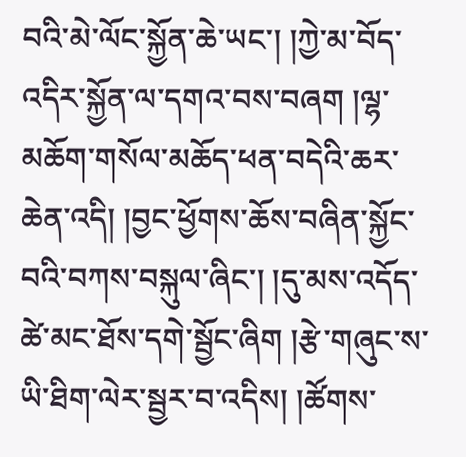བའི་མེ་ལོང་སྐྱོན་ཆེ་ཡང་། །ཀྱེ་མ་བོད་འདིར་སྐྱོན་ལ་དགའ་བས་བཞག །ལྷ་མཆོག་གསོལ་མཆོད་ཕན་བདེའི་ཆར་ཆེན་འདི། །བྱང་ཕྱོགས་ཆོས་བཞིན་སྐྱོང་བའི་བཀས་བསྐུལ་ཞིང་། །དུ་མས་འདོད་ཚེ་མང་ཐོས་དགེ་སྦྱོང་ཞིག །རྩེ་གཞུང་ས་ཡི་ཐིག་ལེར་སྦྱར་བ་འདིས། །ཚོགས་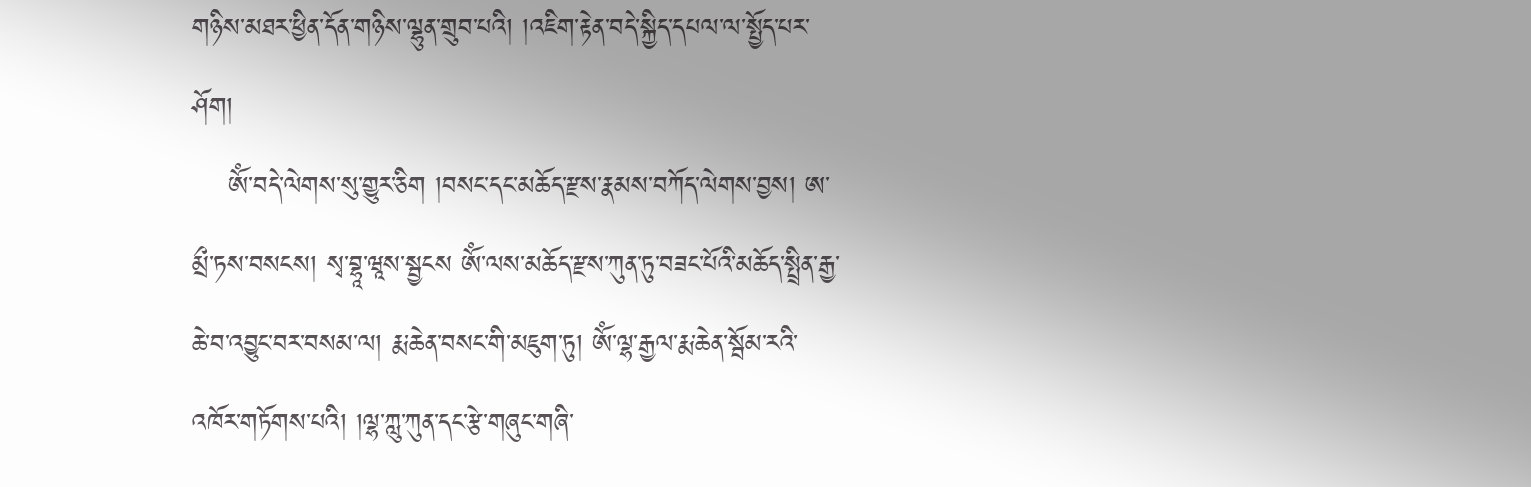གཉིས་མཐར་ཕྱིན་དོན་གཉིས་ལྷུན་གྲུབ་པའི། །འཇིག་རྟེན་བདེ་སྐྱིད་དཔལ་ལ་སྤྱོད་པར་ཤོག།
    ཨོཾ་བདེ་ལེགས་སུ་གྱུར་ཅིག །བསང་དང་མཆོད་རྫས་རྣམས་བཀོད་ལེགས་བྱས། ཨ་མྲྀ་ཏས་བསངས། སྭ་བྷཱ་ཝཱས་སྦྱངས ཨོཾ་ལས་མཆོད་རྫས་ཀུན་ཏུ་བཟང་པོའི་མཆོད་སྤྲིན་རྒྱ་ཆེ་བ་འབྱུང་བར་བསམ་ལ། རྨ་ཆེན་བསང་གི་མཇུག་ཏུ། ཨོཾ་ལྷ་རྒྱལ་རྨ་ཆེན་སྦོམ་རའི་འཁོར་གཏོགས་པའི། །ལྷ་ཀླུ་ཀུན་དང་རྩེ་གཞུང་གཞི་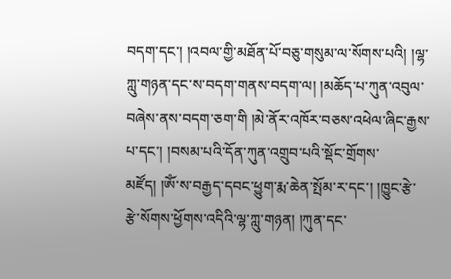བདག་དང་། །འབལ་གྱི་མཐོན་པོ་བཅུ་གསུམ་ལ་སོགས་པའི། །ལྷ་ཀླུ་གཉན་དང་ས་བདག་གནས་བདག་ལ། །མཆོད་པ་ཀུན་འབུལ་བཞེས་ནས་བདག་ཅག་གི །མེ་ནོར་འཁོར་བཅས་འཕེལ་ཞིང་རྒྱས་པ་དང་། །བསམ་པའི་དོན་ཀུན་འགྲུབ་པའི་སྡོང་གྲོགས་མཛོད། །ཨོཾ་ས་བརྒྱད་དབང་ཕྱུག་རྨ་ཆེན་སྤོམ་ར་དང་། །ཁྱུང་རྩེ་རྩེ་སོགས་ཕྱོགས་འདིའི་ལྷ་ཀླུ་གཉན། །ཀུན་དང་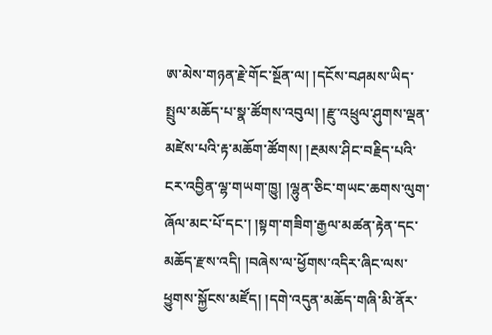ཨ་མེས་གཉན་རྗེ་གོང་སྔོན་ལ། །དངོས་བཤམས་ཡིད་སྤྲུལ་མཆོད་པ་སྣ་ཚོགས་འབུལ། །རྫུ་འཕྲུལ་ཤུགས་ལྡན་མཛེས་པའི་རྟ་མཆོག་ཚོགས། །རྔམས་ཤིང་བརྗིད་པའི་ངར་འབྱིན་ལྷ་གཡག་ཁྱུ། །ལྷུན་ཅིང་གཡང་ཆགས་ལུག་ཞོལ་མང་པོ་དང་། །སྟག་གཟིག་རྒྱལ་མཚན་རྟེན་དང་མཆོད་རྫས་འདི། །བཞེས་ལ་ཕྱོགས་འདིར་ཞིང་ལས་ཕྱུགས་སྐྱོངས་མཛོད། །དགེ་འདུན་མཆོད་གཞི་མི་ནོར་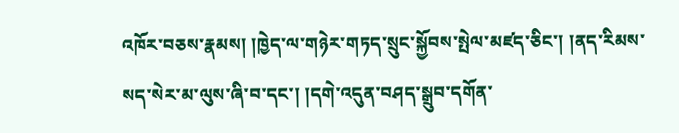འཁོར་བཅས་རྣམས། །ཁྱེད་ལ་གཉེར་གཏད་སྲུང་སྐྱོབས་སྤེལ་མཛད་ཅིང་། །ནད་རིམས་སད་སེར་མ་ལུས་ཞི་བ་དང་། །དགེ་འདུན་བཤད་སྒྲུབ་དགོན་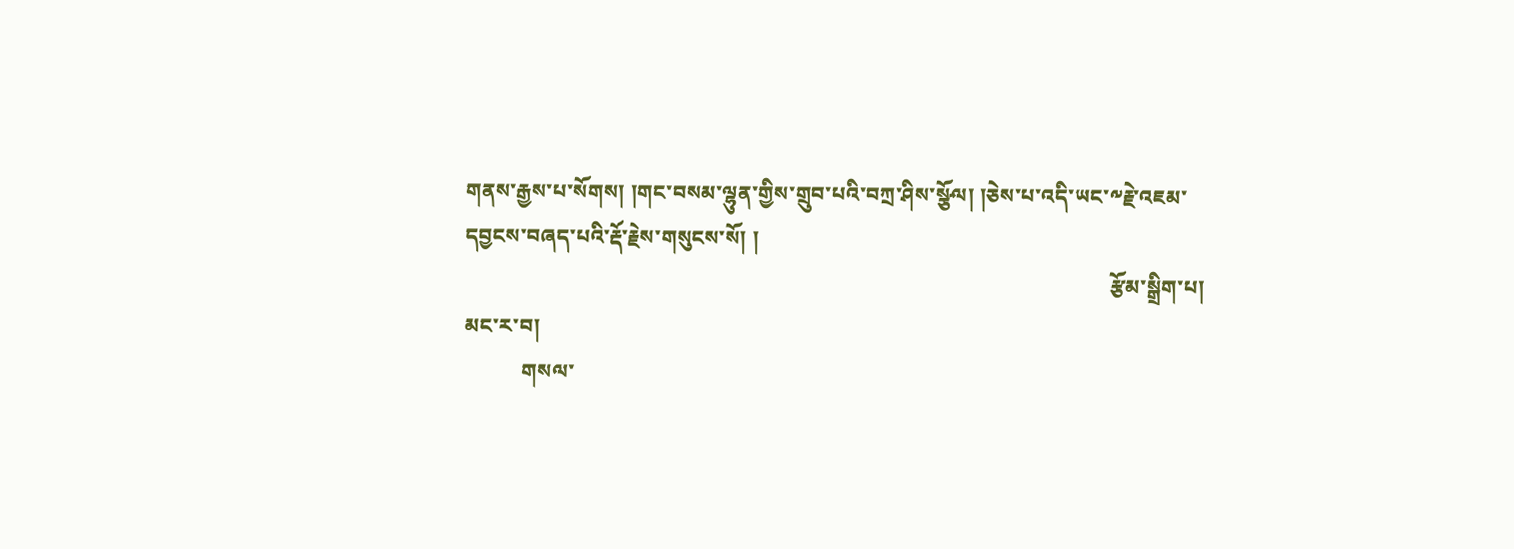གནས་རྒྱས་པ་སོགས། །གང་བསམ་ལྷུན་གྱིས་གྲུབ་པའི་བཀྲ་ཤིས་སྩོལ། །ཅེས་པ་འདི་ཡང་༸རྗེ་འཇམ་དབྱངས་བཞད་པའི་རྡོ་རྗེས་གསུངས་སོ། །
                                                                                                                            རྩོམ་སྒྲིག་པ། མང་ར་བ།
           གསལ་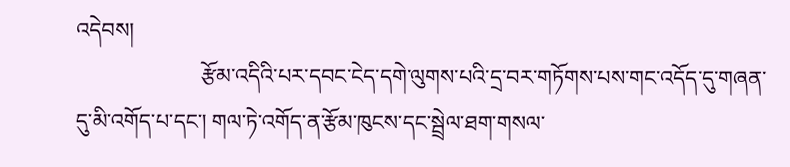འདེབས།
                       རྩོམ་འདིའི་པར་དབང་ངེད་དགེ་ལུགས་པའི་དྲ་བར་གཏོགས་པས་གང་འདོད་དུ་གཞན་དུ་མི་འགོད་པ་དང་། གལ་ཏེ་འགོད་ན་རྩོམ་ཁུངས་དང་སྦྲེལ་ཐག་གསལ་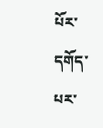པོར་དགོད་པར་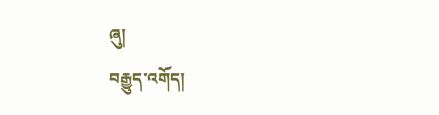ཞུ།
བརྒྱུད་འགོད།